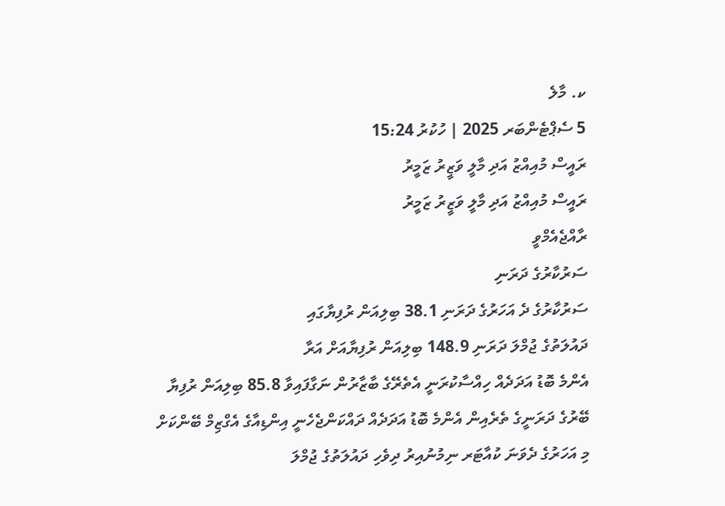ކ. މާލެ
5 ސެޕްޓެންބަރ 2025 | ހުކުރު 15:24
ރައީސް މުއިއްޒު އަދި މާލީ ވަޒީރު ޒަމީރު
ރައީސް މުއިއްޒު އަދި މާލީ ވަޒީރު ޒަމީރު
ރާއްޖެއެމްވީ
ސަރުކާރުގެ ދަރަނި
ސަރުކާރުގެ ދެ އަހަރުގެ ދަރަނި 38.1 ބިލިއަން ރުފިޔާގައި
ދައުލަތުގެ ޖުމްލަ ދަރަނި 148.9 ބިލިއަން ރުފިޔާއަށް އަރާ
އެންމެ ބޮޑު އަދަދެއް ހިއްސާކުރަނީ އެތެރޭގެ ބާޒާރުން ނަގާފައިވާ 85.8 ބިލިއަން ރުފިޔާ
ބޭރުގެ ދަރަނީގެ ތެރެއިން އެންމެ ބޮޑު އަދަދެއް ދައްކަންޖެހެނީ އިންޑިއާގެ އެގްޒިމް ބޭންކަށް
މި އަހަރުގެ ދެވަނަ ކުއާޓަރ ނިމުނުއިރު ދިވެހި ދައުލަތުގެ ޖުމްލަ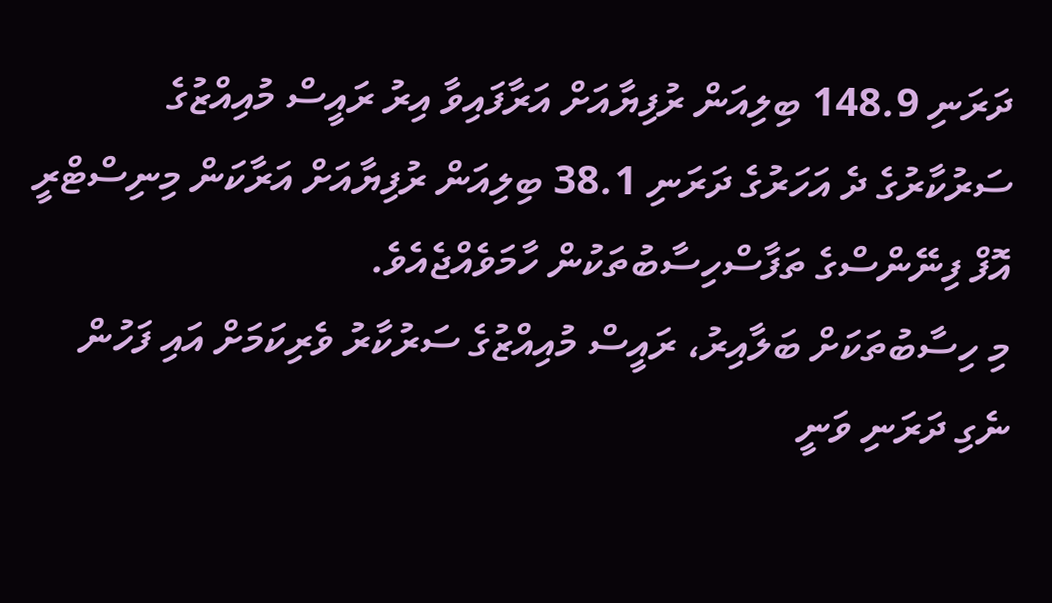ދަރަނި 148.9 ބިލިއަން ރުފިޔާއަށް އަރާފައިވާ އިރު ރައީސް މުއިއްޒުގެ ސަރުކާރުގެ ދެ އަހަރުގެ ދަރަނި 38.1 ބިލިއަން ރުފިޔާއަށް އަރާކަން މިނިސްޓްރީ އޮފް ފިނޭންސްގެ ތަފާސްހިސާބުތަކުން ހާމަވެއްޖެއެވެ.
މި ހިސާބުތަކަށް ބަލާއިރު، ރައީސް މުއިއްޒުގެ ސަރުކާރު ވެރިކަމަށް އައި ފަހުން ނެގި ދަރަނި ވަނީ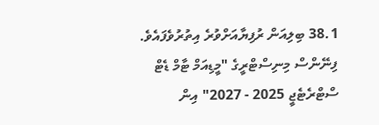38.1 ބިލިއަން ރުފިޔާއަށްވުރެ އިތުރުވެފައެވެ. ފިނޭންސް މިނިސްޓްރީގެ "މީޑިއަމް ޓާމް ޑެޓް ސްޓްރެޓެޖީ 2025 - 2027" އިން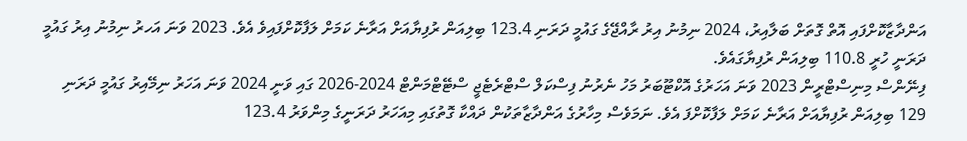އަންދާޒާކޮށްފައި އޮތް ގޮތަށް ބަލާއިރު، 2024 ނިމުނު އިރު ރާއްޖޭގެ ގައުމީ ދަރަނި 123.4 ބިލިއަން ރުފިޔާއަށް އަރާނެ ކަމަށް ލަފާކޮށްފައިވެ އެވެ. 2023 ވަނަ އަހރު ނިމުނު އިރު ގައުމީ ދަރަނީ ހުރީ 110.8 ބިލިއަން ރުފިޔާގައެވެ.
ފިނޭންސް މިނިސްޓްރީން 2023 ވަނަ އަހަރުގެ އޮކްޓޫބަރު މަހު ނެރުނު ފިސްކަލް ސްޓްރެޓެޖީ ސްޓޭޓްމަންޓް 2024-2026 ގައި ވަނީ 2024 ވަނަ އަހަރު ނިމޭއިރު ގައުމީ ދަރަނި 129 ބިލިއަން ރުފިޔާއަށް އަރާނެ ކަމަށް ލަފާކޮށްފަ އެވެ. ނަމަވެސް މިހާރުގެ އަންދާޒާތަކުން ދައްކާ ގޮތުގައި މިއަހަރު ދަރަނީގެ މިންވަރު 123.4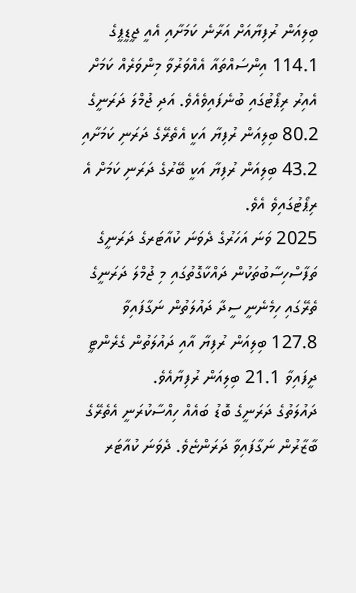ބިލިއަން ރުފިޔާއަށް އަރާނެ ކަމަށާއި އެއީ ޖީޑީޕީގެ 114.1 އިންސައްތައާ އެއްވަރުވާ މިންވަރެއް ކަމަށް އެއިރު ރިޕޯޓުގައި ބުނެފައިވެއެވެ. އަދި ޖުމްލަ ދަރަނީގެ 80.2 ބިލިއަން ރުފިޔާ އަކީ އެތެރޭގެ ދަރަނި ކަމަށާއި 43.2 ބިލިއަން ރުފިޔާ އަކީ ބޭރުގެ ދަރަނި ކަމަށް އެ ރިޕޯޓުގައިވެ އެވެ.
2025 ވަނަ އަހަރުގެ ދެވަނަ ކުއާޓަރގެ ދަރަނީގެ ތަފާސްހިސާބުތަކުން ދައްކާގޮތުގައި މި ޖުމްލަ ދަރަނީގެ ތެރޭގައި ހިމެނެނީ ސީދާ ދައުލަތުން ނަގާފައިވާ 127.8 ބިލިއަން ރުފިޔާ އާއި ދައުލަތުން ގެރެންޓީ ދީފައިވާ 21.1 ބިލިއަން ރުފިޔާއެވެ.
ދައުލަތުގެ ދަރަނީގެ ބޮޑު ބައެއް ހިއްސާކުރަނީ އެތެރޭގެ ބާޒާރުން ނަގާފައިވާ ދަރަންޏެވެ. ދެވަނަ ކުއާޓަރ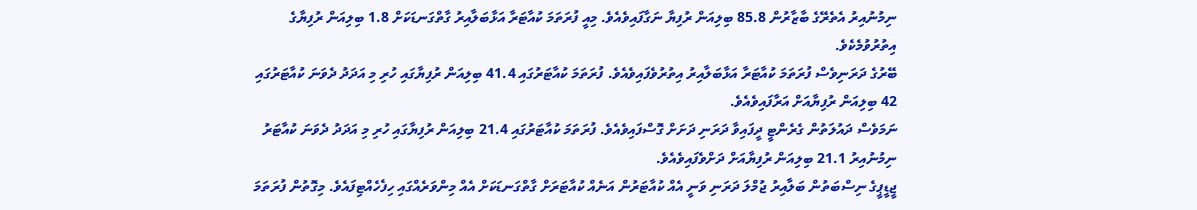ނިމުނުއިރު އެތެރޭގެ ބާޒާރުން 85.8 ބިލިއަން ރުފިޔާ ނަގާފައިވެއެވެ. މިއީ ފުރަތަމަ ކުއާޓަރާ އަޅާބަލާއިރު ގާތްގަނޑަކަށް 1.8 ބިލިއަން ރުފިޔާގެ އިތުރުވުމެކެވެ.
ބޭރުގެ ދަރަނިވެސް ފުރަތަމަ ކުއާޓަރާ އަޅާބަލާއިރު އިތުރުވެފައިވެއެވެ. ފުރަތަމަ ކުއާޓަރުގައި 41.4 ބިލިއަން ރުފިޔާގައި ހުރި މި އަދަދު ދެވަނަ ކުއާޓަރުގައި 42 ބިލިއަން ރުފިޔާއަށް އަރާފައިވެއެވެ.
ނަމަވެސް ދައުލަތުން ގެރެންޓީ ދީފައިވާ ދަރަނި ދަށަށް ގޮސްފައިވެއެވެ. ފުރަތަމަ ކުއާޓަރުގައި 21.4 ބިލިއަން ރުފިޔާގައި ހުރި މި އަދަދު ދެވަނަ ކުއާޓަރު ނިމުނުއިރު 21.1 ބިލިއަން ރުފިޔާއަށް ދަށްވެފައިވެއެވެ.
ޖީޑީޕީގެ ނިސްބަތުން ބަލާއިރު ޖުމްލަ ދަރަނި ވަނީ އެއް ކުއާޓަރުން އަނެއް ކުއާޓަރަށް ގާތްގަނޑަކަށް އެއް މިންވަރެއްގައި ހިފެހެއްޓިފައެވެ. މިގޮތުން ފުރަތަމަ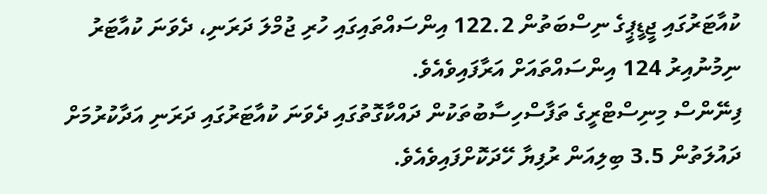ކުއާޓަރުގައި ޖީޑީޕީގެ ނިސްބަތުން 122.2 އިންސައްތައިގައި ހުރި ޖުމްލަ ދަރަނި، ދެވަނަ ކުއާޓަރު ނިމުނުއިރު 124 އިންސައްތައަށް އަރާފައިވެއެވެ.
ފިނޭންސް މިނިސްޓްރީގެ ތަފާސްހިސާބުތަކުން ދައްކާގޮތުގައި ދެވަނަ ކުއާޓަރުގައި ދަރަނި އަދާކުރުމަށް ދައުލަތުން 3.5 ބިލިއަން ރުފިޔާ ހޭދަކޮށްފައިވެއެވެ.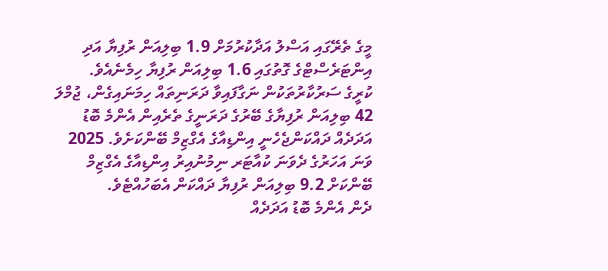މީގެ ތެރޭގައި އަސްލު އަދާކުރުމަށް 1.9 ބިލިއަން ރުފިޔާ އަދި އިންޓަރެސްޓްގެ ގޮތުގައި 1.6 ބިލިއަން ރުފިޔާ ހިމެނެއެވެ.
ކުރީގެ ސަރުކާރުތަކުން ނަގާފައިވާ ދަރަނިތައް ހިމަނައިގެން، ޖުމްލަ 42 ބިލިއަން ރުފިޔާގެ ބޭރުގެ ދަރަނީގެ ތެރެއިން އެންމެ ބޮޑު އަދަދެއް ދައްކަންޖެހެނީ އިންޑިއާގެ އެގްޒިމް ބޭންކަށެވެ. 2025 ވަނަ އަހަރުގެ ދެވަނަ ކުއާޓަރ ނިމުނުއިރު އިންޑިއާގެ އެގްޒިމް ބޭންކަށް 9.2 ބިލިއަން ރުފިޔާ ދައްކަން އެބަހުއްޓެވެ.
ދެން އެންމެ ބޮޑު އަދަދެއް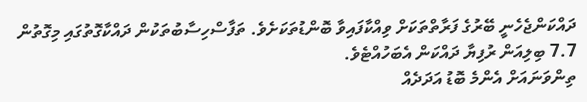ދައްކަންޖެހެނީ ބޭރުގެ ފަރާތްތަކަށް ވިއްކާފައިވާ ބޮންޑުތަކަށެވެ. ތަފާސްހިސާބުތަކުން ދައްކާގޮތުގައި މިގޮތުން 7.7 ބިލިއަން ރުފިޔާ ދައްކަން އެބަހުއްޓެވެ.
ތިންވަނައަށް އެންމެ ބޮޑު އަދަދެއް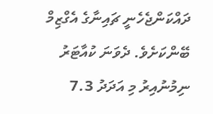ދައްކަންޖެހެނީ ޗައިނާގެ އެގްޒިމް ބޭންކަށެވެ. ދެވަނަ ކުއާޓަރު ނިމުނުއިރު މި އަދަދު 7.3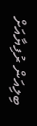ބިލިއަން ރުފިޔާއަށް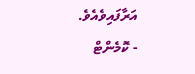އަރާފައިވެއެވެ.
- ކޮމެންޓް